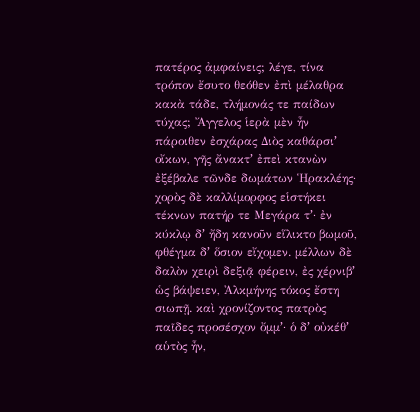πατέρος ἀμφαίνεις; λέγε, τίνα τρόπον ἔσυτο θεόθεν ἐπὶ μέλαθρα κακὰ τάδε, τλήμονάς τε παίδων τύχας; Ἄγγελος ἱερὰ μὲν ἦν πάροιθεν ἐσχάρας Διὸς καθάρσιʼ οἴκων, γῆς ἄνακτʼ ἐπεὶ κτανὼν ἐξέβαλε τῶνδε δωμάτων Ἡρακλέης· χορὸς δὲ καλλίμορφος εἱστήκει τέκνων πατήρ τε Μεγάρα τʼ· ἐν κύκλῳ δʼ ἤδη κανοῦν εἵλικτο βωμοῦ, φθέγμα δʼ ὅσιον εἴχομεν. μέλλων δὲ δαλὸν χειρὶ δεξιᾷ φέρειν, ἐς χέρνιβʼ ὡς βάψειεν, Ἀλκμήνης τόκος ἔστη σιωπῇ. καὶ χρονίζοντος πατρὸς παῖδες προσέσχον ὄμμʼ· ὁ δʼ οὐκέθʼ αὑτὸς ἦν,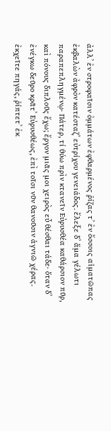ἀλλʼ ἐν στροφαῖσιν ὀμμάτων ἐφθαρμένος ῥίζας τʼ ἐν ὄσσοις αἱματῶπας ἐκβαλὼν ἀφρὸν κατέσταζʼ εὐτρίχου γενειάδος. ἔλεξε δʼ ἅμα γέλωτι παραπεπληγμένῳ· Πάτερ, τί θύω πρὶν κτανεῖν Εὐρυσθέα καθάρσιον πῦρ, καὶ πόνους διπλοῦς ἔχω; ἔργον μιᾶς μοι χειρὸς εὖ θέσθαι τάδε· ὅταν δʼ ἐνέγκω δεῦρο κρᾶτʼ Εὐρυσθέως, ἐπὶ τοῖσι νῦν θανοῦσιν ἁγνιῶ χέρας. ἐκχεῖτε πηγάς, ῥίπτετʼ ἐκ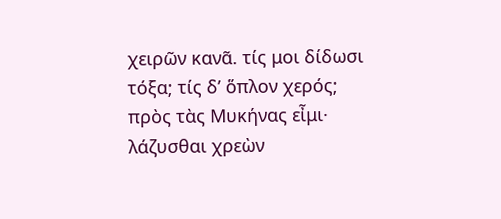χειρῶν κανᾶ. τίς μοι δίδωσι τόξα; τίς δʼ ὅπλον χερός; πρὸς τὰς Μυκήνας εἶμι· λάζυσθαι χρεὼν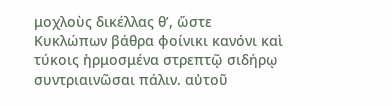μοχλοὺς δικέλλας θʼ, ὥστε Κυκλώπων βάθρα φοίνικι κανόνι καὶ τύκοις ἡρμοσμένα στρεπτῷ σιδήρῳ συντριαινῶσαι πάλιν. αὐτοῦ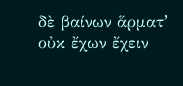δὲ βαίνων ἅρματʼ οὐκ ἔχων ἔχειν